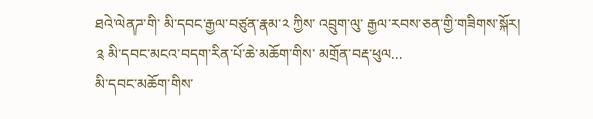ཐའེ་ལེནཌ་གི་ མི་དབང་རྒྱལ་བཙུན་རྣམ་༢ ཀྱིས་ འབྲུག་ལུ་ རྒྱལ་རབས་ཅན་གྱི་གཟིགས་སྐོར།
༉ མི་དབང་མངའ་བདག་རིན་པོ་ཆེ་མཆོག་གིས་ མགྲོན་བརྡ་ཕུལ...
མི་དབང་མཆོག་གིས་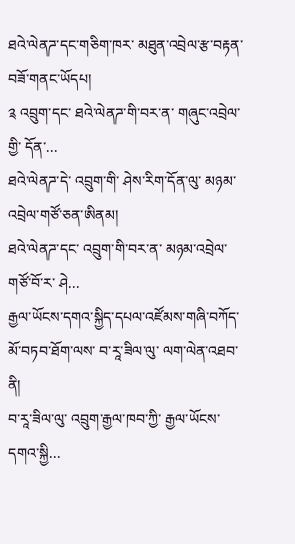ཐའེ་ལེནཌ་དང་གཅིག་ཁར་ མཐུན་འབྲེལ་རྩ་བརྟན་ བཟོ་གནང་ཡོདཔ།
༉ འབྲུག་དང་ ཐའེ་ལེནཌ་གི་བར་ན་ གཞུང་འབྲེལ་གྱི་ དོན་...
ཐའེ་ལེནཌ་དེ་ འབྲུག་གི་ ཤེས་རིག་དོན་ལུ་ མཉམ་འབྲེལ་གཙོ་ཅན་ཨིནམ།
ཐའེ་ལེནཌ་དང་ འབྲུག་གི་བར་ན་ མཉམ་འབྲེལ་གཙོ་བོ་ར་ ཤེ...
རྒྱལ་ཡོངས་དགའ་སྐྱིད་དཔལ་འཛོམས་གཞི་བཀོད་ མོ་བཏབ་ཐོག་ལས་ བ་རཱ་ཟིལ་ལུ་ ལག་ལེན་འཐབ་ནི།
བ་རཱ་ཟིལ་ལུ་ འབྲུག་རྒྱལ་ཁབ་ཀྱི་ རྒྱལ་ཡོངས་དགའ་སྐྱི...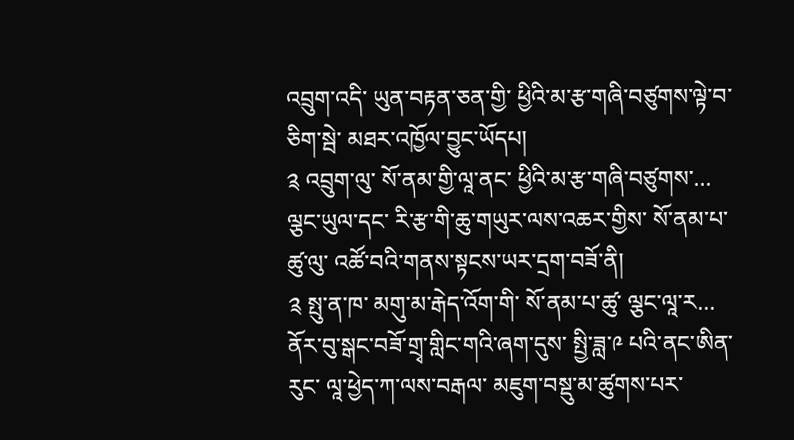འབྲུག་འདི་ ཡུན་བརྟན་ཅན་གྱི་ ཕྱིའི་མ་རྩ་གཞི་བཙུགས་ལྟེ་བ་ཅིག་སྦེ་ མཐར་འཁྱོལ་བྱུང་ཡོདཔ།
༉ འབྲུག་ལུ་ སོ་ནམ་གྱི་ལཱ་ནང་ ཕྱིའི་མ་རྩ་གཞི་བཙུགས་...
ལྕང་ཡུལ་དང་ རི་རྩ་གི་ཆུ་གཡུར་ལས་འཆར་གྱིས་ སོ་ནམ་པ་ཚུ་ལུ་ འཚོ་བའི་གནས་སྟངས་ཡར་དྲག་བཟོ་ནི།
༉ སྤུ་ན་ཁ་ མགུ་མ་རྒེད་འོག་གི་ སོ་ནམ་པ་ཚུ་ ལྕང་ལཱ་ར...
ནོར་བུ་སྒང་བཟོ་གྲྭ་གླིང་གའི་ཞག་དུས་ སྤྱི་ཟླ་༩ པའི་ནང་ཨིན་རུང་ ལཱ་ཕྱེད་ཀ་ལས་བརྒལ་ མཇུག་བསྡུ་མ་ཚུགས་པར་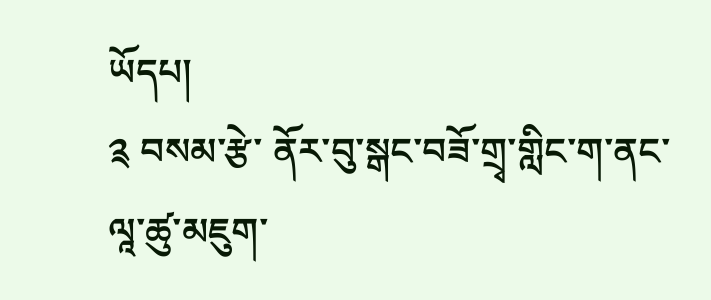ཡོདཔ།
༉ བསམ་རྩེ་ ནོར་བུ་སྒང་བཟོ་གྲྭ་གླིང་ག་ནང་ ལཱ་ཚུ་མཇུག་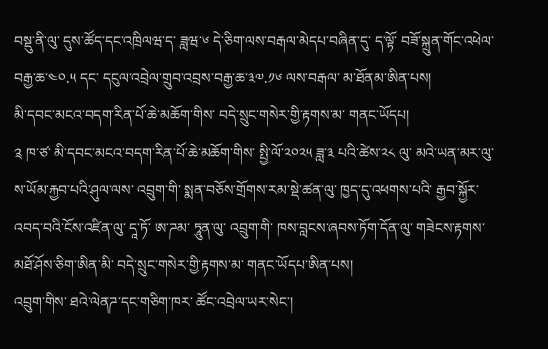བསྡུ་ནི་ལུ་ དུས་ཚོད་དང་འཁྲིལཝ་ད་ ཟླཝ་༦ དེ་ཅིག་ལས་བརྒལ་མེདཔ་བཞིན་དུ་ ད་ལྟོ་ བཟོ་སྐྲུན་གོང་འཕེལ་བརྒྱ་ཆ་༤༠.༥ དང་ དངུལ་འབྲེལ་གྲུབ་འབྲས་བརྒྱ་ཆ་༣༧.༡༦ ལས་བརྒལ་ མ་ཐོནམ་ཨིན་པས།
མི་དབང་མངའ་བདག་རིན་པོ་ཆེ་མཆོག་གིས་ བདེ་སྲུང་གསེར་གྱི་རྟགས་མ་ གནང་ཡོདཔ།
༉ ཁ་ཙ་ མི་དབང་མངའ་བདག་རིན་པོ་ཆེ་མཆོག་གིས་ སྤྱི་ལོ་༢༠༢༥ ཟླ་༣ པའི་ཚེས་༢༨ ལུ་ མའེ་ཡན་མར་ལུ་ ས་ཡོམ་རྐྱབ་པའི་ཤུལ་ལས་ འབྲུག་གི་ སྨན་བཅོས་གྲོགས་རམ་སྡེ་ཚན་ལུ་ ཁྱད་དུ་འཕགས་པའི་ རྒྱབ་སྐྱོར་འབད་བའི་ངོས་འཛིན་ལུ་ དཱ་ཏོ་ ཨ་ཌམ་ ཏཱུན་ལུ་ འབྲུག་གི་ ཁས་བླངས་ཞབས་ཏོག་དོན་ལུ་ གཟེངས་རྟགས་མཐོ་ཤོས་ཅིག་ཨིན་མི་ བདེ་སྲུང་གསེར་གྱི་རྟགས་མ་ གནང་ཡོདཔ་ཨིན་པས།
འབྲུག་གིས་ ཐའེ་ལེནཌ་དང་གཅིག་ཁར་ ཚོང་འབྲེལ་ཡར་སེང་།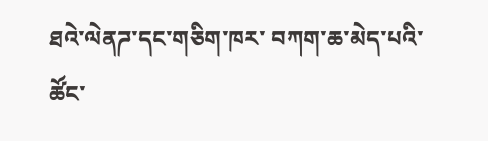ཐའེ་ལེནཌ་དང་གཅིག་ཁར་ བཀག་ཆ་མེད་པའི་ཚོང་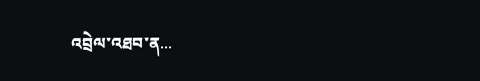འབྲེལ་འཐབ་ན...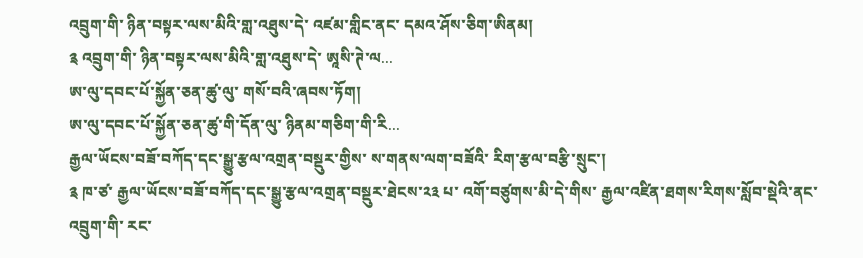འབྲུག་གི་ ཉིན་བསྟར་ལས་མིའི་གླ་འཐུས་དེ་ འཛམ་གླིང་ནང་ དམའ་ཤོས་ཅིག་ཨིནམ།
༉ འབྲུག་གི་ ཉིན་བསྟར་ལས་མིའི་གླ་འཐུས་དེ་ ཨཱསི་ཊེ་ལ...
ཨ་ལུ་དབང་པོ་སྐྱོན་ཅན་ཚུ་ལུ་ གསོ་བའི་ཞབས་ཏོག།
ཨ་ལུ་དབང་པོ་སྐྱོན་ཅན་ཚུ་གི་དོན་ལུ་ ཉིནམ་གཅིག་གི་རི...
རྒྱལ་ཡོངས་བཟོ་བཀོད་དང་སྒྱུ་རྩལ་འགྲན་བསྡུར་གྱིས་ ས་གནས་ལག་བཟོའི་ རིག་རྩལ་བརྩི་སྲུང་།
༉ ཁ་ཙ་ རྒྱལ་ཡོངས་བཟོ་བཀོད་དང་སྒྱུ་རྩལ་འགྲན་བསྡུར་ཐེངས་༢༣ པ་ འགོ་བཙུགས་མི་དེ་གིས་ རྒྱལ་འཛིན་ཐགས་རིགས་སློབ་སྡེའི་ནང་ འབྲུག་གི་ རང་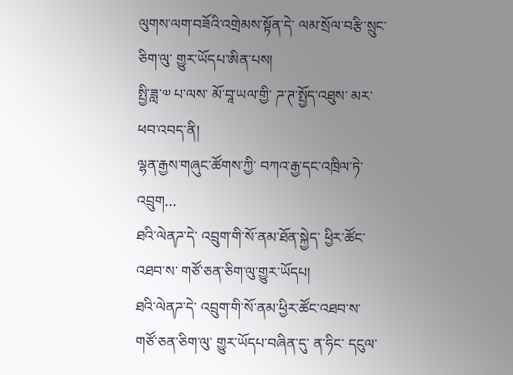ལུགས་ལག་བཟོའི་འགྲེམས་སྟོན་དེ་ ལམ་སྲོལ་བརྩི་སྲུང་ཅིག་ལུ་ གྱུར་ཡོདཔ་ཨིན་པས།
སྤྱི་ཟླ་༧ པ་ལས་ མོ་བཱ་ཡལ་གྱི་ ཌ་ཊ་སྤྱོད་འཐུས་ མར་ཕབ་འབད་ནི།
ལྷན་རྒྱས་གཞུང་ཚོགས་ཀྱི་ བཀའ་རྒྱ་དང་འཁྲིལ་ཏེ་ འབྲུག...
ཐའི་ལེནཌ་དེ་ འབྲུག་གི་སོ་ནམ་ཐོན་སྐྱེད་ ཕྱིར་ཚོང་འཐབ་ས་ གཙོ་ཅན་ཅིག་ལུ་གྱུར་ཡོདཔ།
ཐའི་ལེནཌ་དེ་ འབྲུག་གི་སོ་ནམ་ཕྱིར་ཚོང་འཐབ་ས་ གཙོ་ཅན་ཅིག་ལུ་ གྱུར་ཡོདཔ་བཞིན་དུ་ ན་ཧིང་ དངུལ་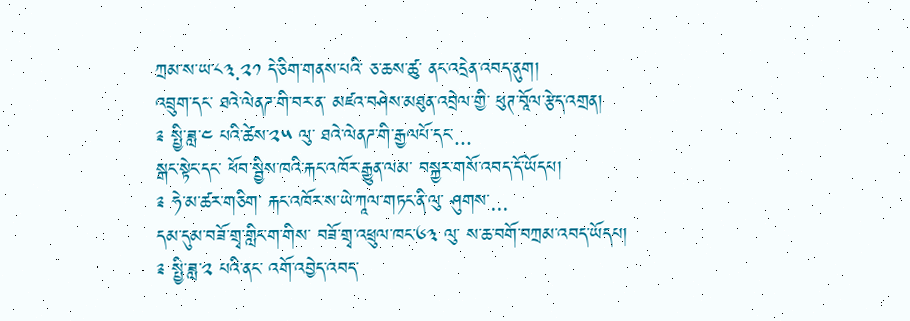ཀྲམ་ས་ཡ་༨༣.༢༡ དེ་ཅིག་གནས་པའི་ ཅ་ཆས་ཚུ་ ནང་འདྲེན་འབད་ནུག།
འབྲུག་དང་ ཐའེ་ལེནཌ་གི་བར་ན་ མཛའ་བཤེས་མཐུན་འབྲེལ་གྱི་ ཕུཊ་བཱོལ་རྩེད་འགྲན།
༉ སྤྱི་ཟླ་༤ པའི་ཚེས་༢༥ ལུ་ ཐའེ་ལེནཌ་གི་རྒྱལཔོ་དང་...
སྒང་སྟེང་དང་ ཕོབ་སྦྱིས་ཁའི་རྐང་འཁོར་རྒྱུན་ལམ་ བསྐྱར་གསོ་འབད་དོ་ཡོདཔ།
༉ ཧེ་མ་ཚར་གཅིག་ རྐང་འཁོར་ས་ཡེ་ཀཱལ་གཏང་ནི་ལུ་ ཤུགས་...
དམ་དུམ་བཟོ་གྲྭ་གླིང་ག་གིས་ བཟོ་གྲྭ་འཕྲུལ་ཁང་༦༣ ལུ་ ས་ཆ་བགོ་བཀྲམ་འབད་ཡོདཔ།
༉ སྤྱི་ཟླ་༢ པའི་ནང་ འགོ་འབྱེད་འབད་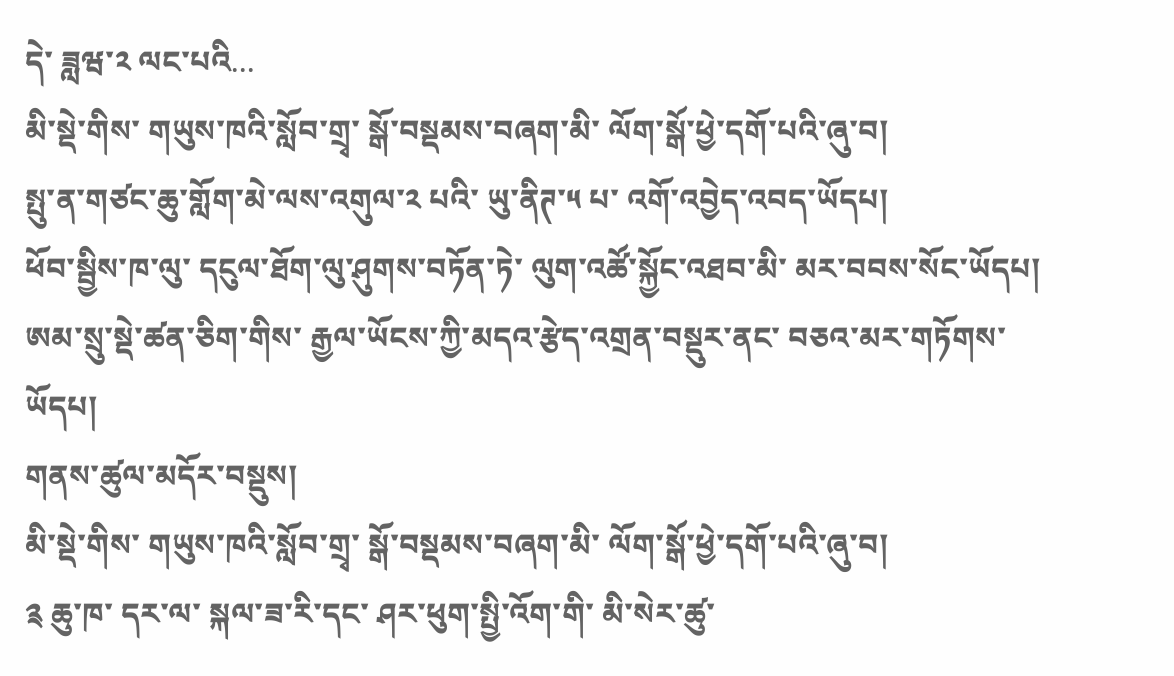དེ་ ཟླཝ་༢ ལང་པའི...
མི་སྡེ་གིས་ གཡུས་ཁའི་སློབ་གྲྭ་ སྒོ་བསྡམས་བཞག་མི་ ལོག་སྒོ་ཕྱེ་དགོ་པའི་ཞུ་བ།
སྤུ་ན་གཙང་ཆུ་གློག་མེ་ལས་འགུལ་༢ པའི་ ཡུ་ནིཊ་༥ པ་ འགོ་འབྱེད་འབད་ཡོདཔ།
ཕོབ་སྦྱིས་ཁ་ལུ་ དངུལ་ཐོག་ལུ་ཤུགས་བཏོན་ཏེ་ ལུག་འཚོ་སྐྱོང་འཐབ་མི་ མར་བབས་སོང་ཡོདཔ།
ཨམ་སྲུ་སྡེ་ཚན་ཅིག་གིས་ རྒྱལ་ཡོངས་ཀྱི་མདའ་རྩེད་འགྲན་བསྡུར་ནང་ བཅའ་མར་གཏོགས་ཡོདཔ།
གནས་ཚུལ་མདོར་བསྡུས།
མི་སྡེ་གིས་ གཡུས་ཁའི་སློབ་གྲྭ་ སྒོ་བསྡམས་བཞག་མི་ ལོག་སྒོ་ཕྱེ་དགོ་པའི་ཞུ་བ།
༉ ཆུ་ཁ་ དར་ལ་ སྐལ་ཟ་རི་དང་ ཤར་ཕུག་སྤྱི་འོག་གི་ མི་སེར་ཚུ་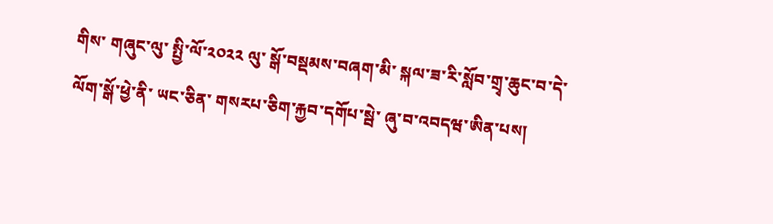གིས་ གཞུང་ལུ་ སྤྱི་ལོ་༢༠༢༢ ལུ་ སྒོ་བསྡམས་བཞག་མི་ སྐལ་ཟ་རི་སློབ་གྲྭ་ཆུང་བ་དེ་ ལོག་སྒོ་ཕྱེ་ནི་ ཡང་ཅིན་ གསརཔ་ཅིག་རྐྱབ་དགོཔ་སྦེ་ ཞུ་བ་འབདཝ་ཨིན་པས།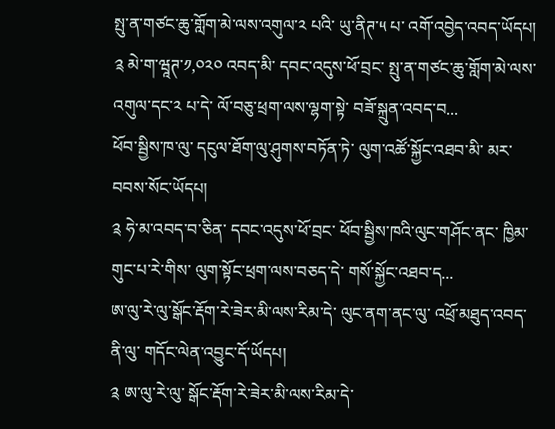སྤུ་ན་གཙང་ཆུ་གློག་མེ་ལས་འགུལ་༢ པའི་ ཡུ་ནིཊ་༥ པ་ འགོ་འབྱེད་འབད་ཡོདཔ།
༉ མེ་ག་ཝཱཊ་༡,༠༢༠ འབད་མི་ དབང་འདུས་ཕོ་བྲང་ སྤུ་ན་གཙང་ཆུ་གློག་མེ་ལས་འགུལ་དང་༢ པ་དེ་ ལོ་བཅུ་ཕྲག་ལས་ལྷག་སྟེ་ བཟོ་སྐྲུན་འབད་བ...
ཕོབ་སྦྱིས་ཁ་ལུ་ དངུལ་ཐོག་ལུ་ཤུགས་བཏོན་ཏེ་ ལུག་འཚོ་སྐྱོང་འཐབ་མི་ མར་བབས་སོང་ཡོདཔ།
༉ ཧེ་མ་འབད་བ་ཅིན་ དབང་འདུས་ཕོ་བྲང་ ཕོབ་སྦྱིས་ཁའི་ལུང་གཤོང་ནང་ ཁྱིམ་གུང་པ་རེ་གིས་ ལུག་སྟོང་ཕྲག་ལས་བཅད་དེ་ གསོ་སྐྱོང་འཐབ་ད...
ཨ་ལུ་རེ་ལུ་སྒོང་རྡོག་རེ་ཟེར་མི་ལས་རིམ་དེ་ ལུང་ནག་ནང་ལུ་ འཕྲོ་མཐུད་འབད་ནི་ལུ་ གདོང་ལེན་འབྱུང་དོ་ཡོདཔ།
༉ ཨ་ལུ་རེ་ལུ་ སྒོང་རྡོག་རེ་ཟེར་མི་ལས་རིམ་དེ་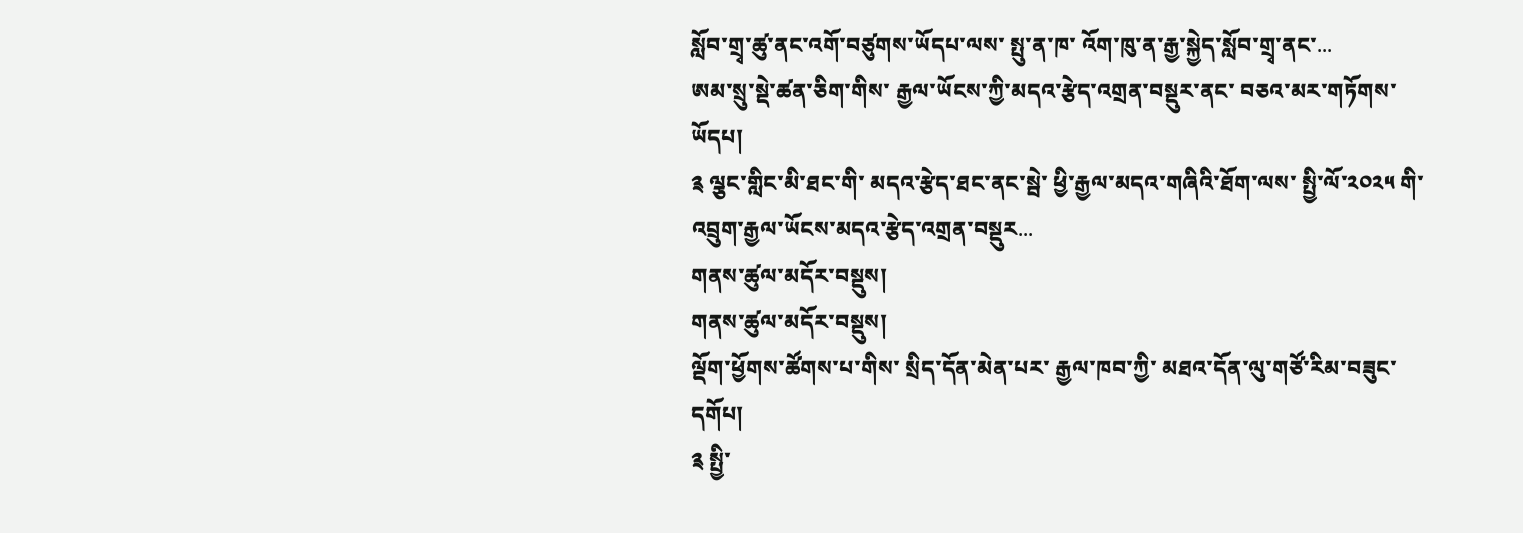སློབ་གྲྭ་ཚུ་ནང་འགོ་བཙུགས་ཡོདཔ་ལས་ སྤུ་ན་ཁ་ འོག་ཁུ་ན་རྒྱ་སྐྱེད་སློབ་གྲྭ་ནང་...
ཨམ་སྲུ་སྡེ་ཚན་ཅིག་གིས་ རྒྱལ་ཡོངས་ཀྱི་མདའ་རྩེད་འགྲན་བསྡུར་ནང་ བཅའ་མར་གཏོགས་ཡོདཔ།
༉ ལྕང་གླིང་མི་ཐང་གི་ མདའ་རྩེད་ཐང་ནང་སྦེ་ ཕྱི་རྒྱལ་མདའ་གཞིའི་ཐོག་ལས་ སྤྱི་ལོ་༢༠༢༥ གི་ འབྲུག་རྒྱལ་ཡོངས་མདའ་རྩེད་འགྲན་བསྡུར...
གནས་ཚུལ་མདོར་བསྡུས།
གནས་ཚུལ་མདོར་བསྡུས།
ལྡོག་ཕྱོགས་ཚོགས་པ་གིས་ སྲིད་དོན་མེན་པར་ རྒྱལ་ཁབ་ཀྱི་ མཐའ་དོན་ལུ་གཙོ་རིམ་བཟུང་དགོཔ།
༉ སྤྱི་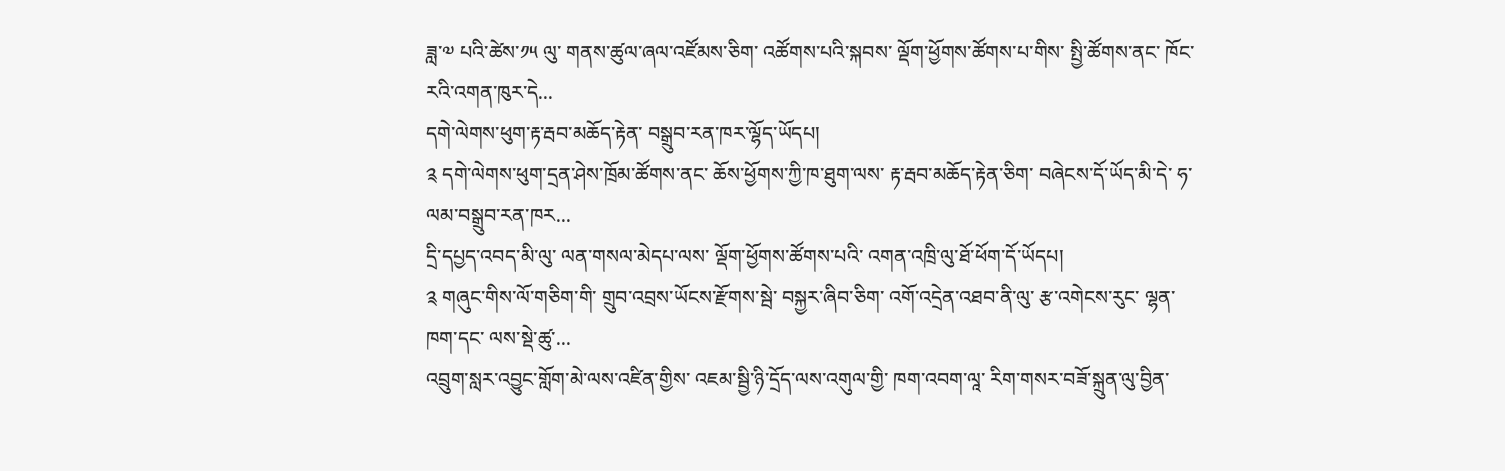ཟླ་༧ པའི་ཚེས་༡༥ ལུ་ གནས་ཚུལ་ཞལ་འཛོམས་ཅིག་ འཚོགས་པའི་སྐབས་ ལྡོག་ཕྱོགས་ཚོགས་པ་གིས་ སྤྱི་ཚོགས་ནང་ ཁོང་རའི་འགན་ཁུར་དེ...
དགེ་ལེགས་ཕུག་རྟ་རྦབ་མཆོད་རྟེན་ བསྒྲུབ་རན་ཁར་ལྷོད་ཡོདཔ།
༉ དགེ་ལེགས་ཕུག་དྲན་ཤེས་ཁྲོམ་ཚོགས་ནང་ ཆོས་ཕྱོགས་ཀྱི་ཁ་ཐུག་ལས་ རྟ་རྦབ་མཆོད་རྟེན་ཅིག་ བཞེངས་དོ་ཡོད་མི་དེ་ ཧ་ལམ་བསྒྲུབ་རན་ཁར...
དྲི་དཔྱད་འབད་མི་ལུ་ ལན་གསལ་མེདཔ་ལས་ ལྡོག་ཕྱོགས་ཚོགས་པའི་ འགན་འཁྲི་ལུ་ཐོ་ཕོག་དོ་ཡོདཔ།
༉ གཞུང་གིས་ལོ་གཅིག་གི་ གྲུབ་འབྲས་ཡོངས་རྫོགས་སྦེ་ བསྐྱར་ཞིབ་ཅིག་ འགོ་འདྲེན་འཐབ་ནི་ལུ་ རྩ་འགེངས་རུང་ ལྷན་ཁག་དང་ ལས་སྡེ་ཚུ་...
འབྲུག་སླར་འབྱུང་གློག་མེ་ལས་འཛིན་གྱིས་ འཇམ་སྦྱི་ཉི་དྲོད་ལས་འགུལ་གྱི་ ཁག་འབག་ལཱ་ རིག་གསར་བཟོ་སྐྲུན་ལུ་བྱིན་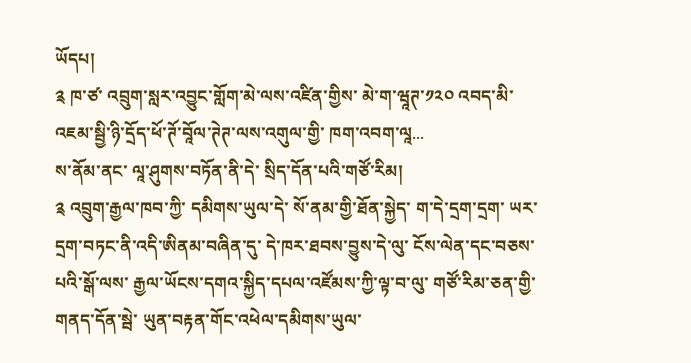ཡོདཔ།
༉ ཁ་ཙ་ འབྲུག་སླར་འབྱུང་གློག་མེ་ལས་འཛིན་གྱིས་ མེ་ག་ཝཱཊ་༡༢༠ འབད་མི་ འཇམ་སྦྱི་ཉི་དྲོད་ཕོ་ཊོ་བཱོལ་ཊེཊ་ལས་འགུལ་གྱི་ ཁག་འབག་ལཱ...
ས་ནོམ་ནང་ ལཱ་ཤུགས་བཏོན་ནི་དེ་ སྲིད་དོན་པའི་གཙོ་རིམ།
༉ འབྲུག་རྒྱལ་ཁབ་ཀྱི་ དམིགས་ཡུལ་དེ་ སོ་ནམ་གྱི་ཐོན་སྐྱེད་ ག་དེ་དྲག་དྲག་ ཡར་དྲག་བཏང་ནི་འདི་ཨིནམ་བཞིན་དུ་ དེ་ཁར་ཐབས་བྱུས་དེ་ལུ་ ངོས་ལེན་དང་བཅས་པའི་སྒོ་ལས་ རྒྱལ་ཡོངས་དགའ་སྐྱིད་དཔལ་འཛོམས་ཀྱི་ལྟ་བ་ལུ་ གཙོ་རིམ་ཅན་གྱི་གནད་དོན་སྦེ་ ཡུན་བརྟན་གོང་འཕེལ་དམིགས་ཡུལ་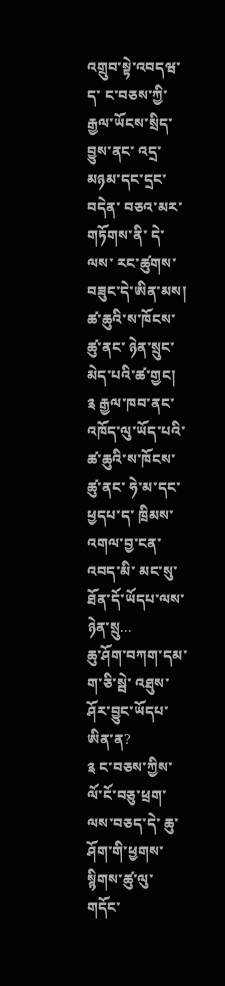འགྲུབ་སྟེ་འབདཝ་ད་ ང་བཅས་ཀྱི་རྒྱལ་ཡོངས་སྲིད་བྱུས་ནང་ འདྲ་མཉམ་དང་དྲང་བདེན་ བཅའ་མར་གཏོགས་ནི་ དེ་ལས་ རང་ཚུགས་བཟུང་དེ་ཨིན་མས།
ཚ་ཆུའི་ས་ཁོངས་ཚུ་ནང་ ཉེན་སྲུང་མེད་པའི་ཚ་གྱང།
༉ རྒྱལ་ཁབ་ནང་འཁོད་ལུ་ཡོད་པའི་ ཚ་ཆུའི་ས་ཁོངས་ཚུ་ནང་ ཧེ་མ་དང་ཕྱདཔ་ད་ ཁྲིམས་འགལ་བྱ་ངན་འབད་མི་ མང་སུ་ཐོན་དོ་ཡོདཔ་ལས་ ཉེན་སྲུ...
ཆུ་ཤོག་བཀག་དམ་ ག་ཅི་སྦེ་ འཐུས་ཤོར་བྱུང་ཡོདཔ་ཨིན་ན?
༉ ང་བཅས་ཀྱིས་ ལོ་ངོ་བཅུ་ཕྲག་ལས་བཅད་དེ་ ཆུ་ཤོག་གི་ཕྱགས་སྙིགས་ཚུ་ལུ་ གདོང་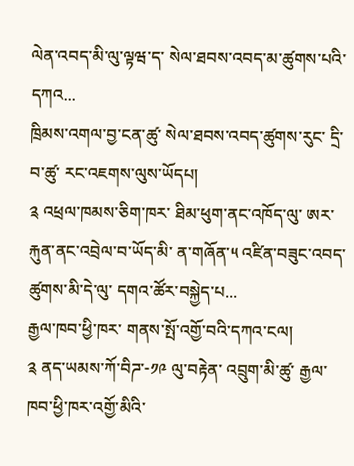ལེན་འབད་མི་ལུ་ལྟཝ་ད་ སེལ་ཐབས་འབད་མ་ཚུགས་པའི་ དཀའ...
ཁྲིམས་འགལ་བྱ་ངན་ཚུ་ སེལ་ཐབས་འབད་ཚུགས་རུང་ དྲི་བ་ཚུ་ རང་འཇགས་ལུས་ཡོདཔ།
༉ འཕྲལ་ཁམས་ཅིག་ཁར་ ཐིམ་ཕུག་ནང་འཁོད་ལུ་ ཨར་རྐུན་ནང་འབྲེལ་བ་ཡོད་མི་ ན་གཞོན་༥ འཛིན་བཟུང་འབད་ཚུགས་མི་དེ་ལུ་ དགའ་ཚོར་བསྐྱེད་པ...
རྒྱལ་ཁབ་ཕྱི་ཁར་ གནས་སྤོ་འགྱོ་བའི་དཀའ་ངལ།
༉ ནད་ཡམས་ཀོ་བིཌ་-༡༩ ལུ་བརྟེན་ འབྲུག་མི་ཚུ་ རྒྱལ་ཁབ་ཕྱི་ཁར་འགྱོ་མིའི་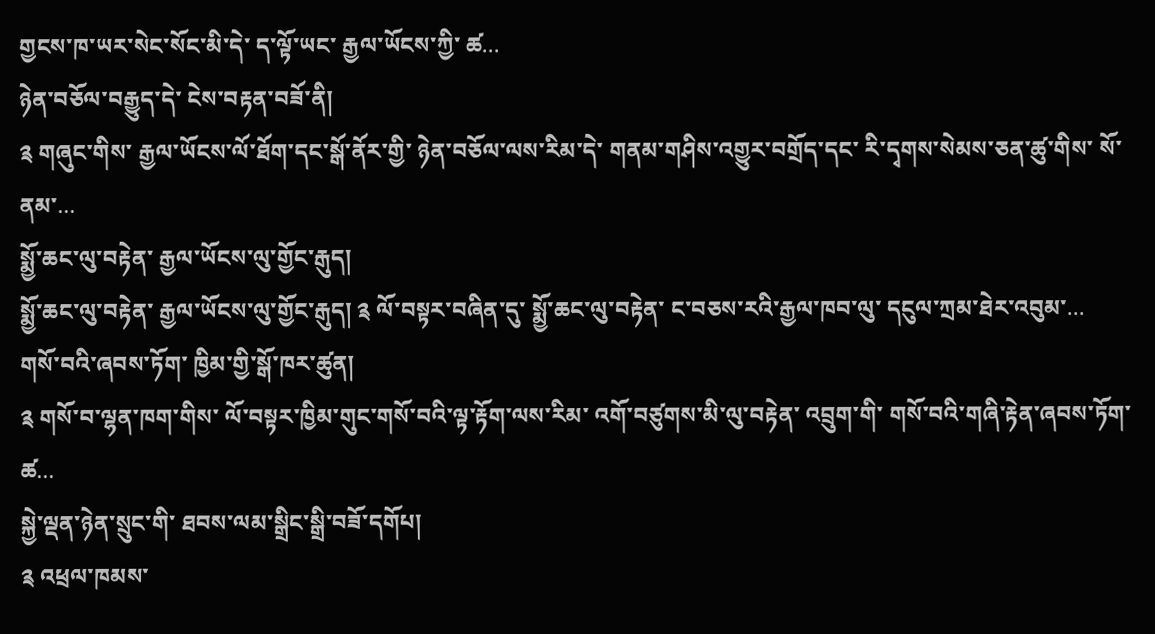གྱངས་ཁ་ཡར་སེང་སོང་མི་དེ་ ད་ལྟོ་ཡང་ རྒྱལ་ཡོངས་ཀྱི་ ཚ...
ཉེན་བཅོལ་བརྒྱུད་དེ་ ངེས་བརྟན་བཟོ་ནི།
༉ གཞུང་གིས་ རྒྱལ་ཡོངས་ལོ་ཐོག་དང་སྒོ་ནོར་གྱི་ ཉེན་བཅོལ་ལས་རིམ་དེ་ གནམ་གཤིས་འགྱུར་བགྲོད་དང་ རི་དྭགས་སེམས་ཅན་ཚུ་གིས་ སོ་ནམ་...
སྨྱོ་ཆང་ལུ་བརྟེན་ རྒྱལ་ཡོངས་ལུ་གྱོང་རྒུད།
སྨྱོ་ཆང་ལུ་བརྟེན་ རྒྱལ་ཡོངས་ལུ་གྱོང་རྒུད། ༉ ལོ་བསྟར་བཞིན་དུ་ སྨྱོ་ཆང་ལུ་བརྟེན་ ང་བཅས་རའི་རྒྱལ་ཁབ་ལུ་ དངུལ་ཀྲམ་ཐེར་འབུམ་...
གསོ་བའི་ཞབས་ཏོག་ ཁྱིམ་གྱི་སྒོ་ཁར་ཚུན།
༉ གསོ་བ་ལྷན་ཁག་གིས་ ལོ་བསྟར་ཁྱིམ་གུང་གསོ་བའི་ལྟ་རྟོག་ལས་རིམ་ འགོ་བཙུགས་མི་ལུ་བརྟེན་ འབྲུག་གི་ གསོ་བའི་གཞི་རྟེན་ཞབས་ཏོག་ཚ...
སྐྱེ་ལྡན་ཉེན་སྲུང་གི་ ཐབས་ལམ་སྒྲིང་སྒྲི་བཟོ་དགོཔ།
༉ འཕྲལ་ཁམས་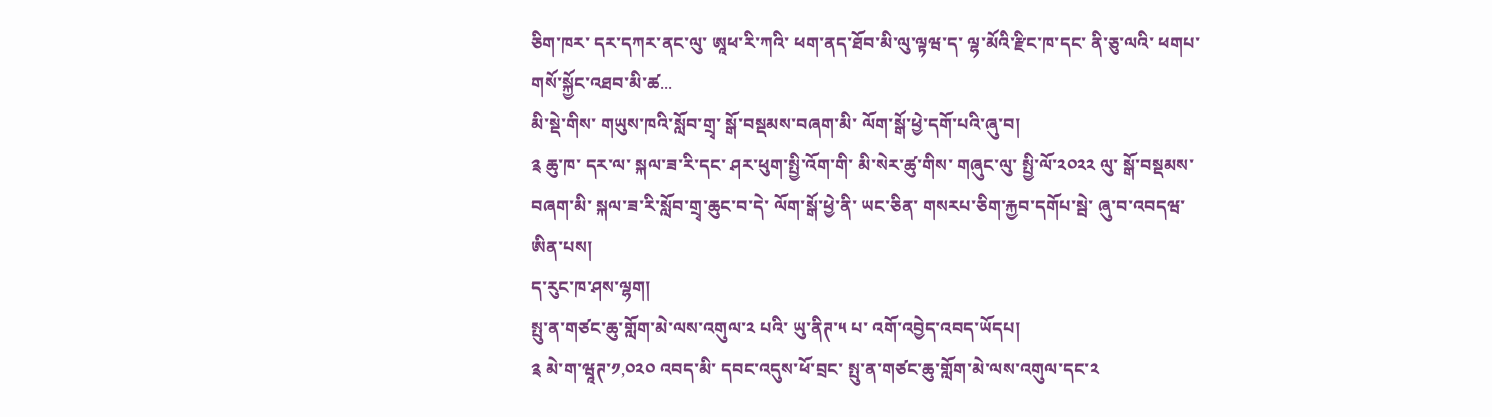ཅིག་ཁར་ དར་དཀར་ནང་ལུ་ ཨཱཕ་རི་ཀའི་ ཕག་ནད་ཐོབ་མི་ལུ་ལྟཝ་ད་ ལྷ་མོའི་རྫིང་ཁ་དང་ ནི་ཅུ་ལའི་ ཕགཔ་གསོ་སྐྱོང་འཐབ་མི་ཚ...
མི་སྡེ་གིས་ གཡུས་ཁའི་སློབ་གྲྭ་ སྒོ་བསྡམས་བཞག་མི་ ལོག་སྒོ་ཕྱེ་དགོ་པའི་ཞུ་བ།
༉ ཆུ་ཁ་ དར་ལ་ སྐལ་ཟ་རི་དང་ ཤར་ཕུག་སྤྱི་འོག་གི་ མི་སེར་ཚུ་གིས་ གཞུང་ལུ་ སྤྱི་ལོ་༢༠༢༢ ལུ་ སྒོ་བསྡམས་བཞག་མི་ སྐལ་ཟ་རི་སློབ་གྲྭ་ཆུང་བ་དེ་ ལོག་སྒོ་ཕྱེ་ནི་ ཡང་ཅིན་ གསརཔ་ཅིག་རྐྱབ་དགོཔ་སྦེ་ ཞུ་བ་འབདཝ་ཨིན་པས།
ད་རུང་ཁ་ཤས་ལྷག།
སྤུ་ན་གཙང་ཆུ་གློག་མེ་ལས་འགུལ་༢ པའི་ ཡུ་ནིཊ་༥ པ་ འགོ་འབྱེད་འབད་ཡོདཔ།
༉ མེ་ག་ཝཱཊ་༡,༠༢༠ འབད་མི་ དབང་འདུས་ཕོ་བྲང་ སྤུ་ན་གཙང་ཆུ་གློག་མེ་ལས་འགུལ་དང་༢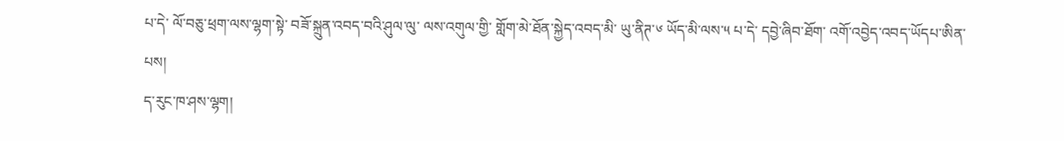པ་དེ་ ལོ་བཅུ་ཕྲག་ལས་ལྷག་སྟེ་ བཟོ་སྐྲུན་འབད་བའི་ཤུལ་ལུ་ ལས་འགུལ་གྱི་ གློག་མེ་ཐོན་སྐྱེད་འབད་མི་ ཡུ་ནིཊ་༦ ཡོད་མི་ལས་༥ པ་དེ་ དབྱེ་ཞིབ་ཐོག་ འགོ་འབྱེད་འབད་ཡོདཔ་ཨིན་པས།
ད་རུང་ཁ་ཤས་ལྷག།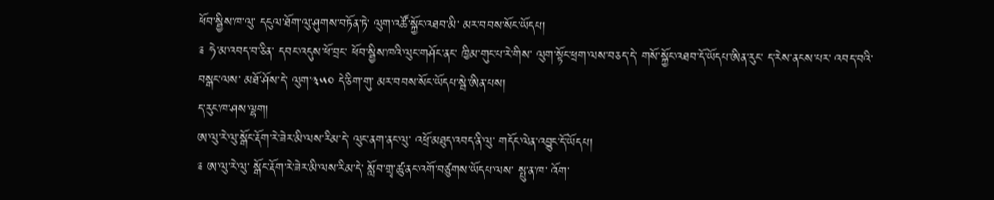ཕོབ་སྦྱིས་ཁ་ལུ་ དངུལ་ཐོག་ལུ་ཤུགས་བཏོན་ཏེ་ ལུག་འཚོ་སྐྱོང་འཐབ་མི་ མར་བབས་སོང་ཡོདཔ།
༉ ཧེ་མ་འབད་བ་ཅིན་ དབང་འདུས་ཕོ་བྲང་ ཕོབ་སྦྱིས་ཁའི་ལུང་གཤོང་ནང་ ཁྱིམ་གུང་པ་རེ་གིས་ ལུག་སྟོང་ཕྲག་ལས་བཅད་དེ་ གསོ་སྐྱོང་འཐབ་དོ་ཡོདཔ་ཨིན་རུང་ ད་རེས་ནངས་པར་ འབད་བའི་བསྒང་ལས་ མཐོ་ཤོས་དེ་ ལུག་༣༥༠ དེ་ཅིག་གུ་ མར་བབས་སོང་ཡོདཔ་སྦེ་ཨིན་པས།
ད་རུང་ཁ་ཤས་ལྷག།
ཨ་ལུ་རེ་ལུ་སྒོང་རྡོག་རེ་ཟེར་མི་ལས་རིམ་དེ་ ལུང་ནག་ནང་ལུ་ འཕྲོ་མཐུད་འབད་ནི་ལུ་ གདོང་ལེན་འབྱུང་དོ་ཡོདཔ།
༉ ཨ་ལུ་རེ་ལུ་ སྒོང་རྡོག་རེ་ཟེར་མི་ལས་རིམ་དེ་ སློབ་གྲྭ་ཚུ་ནང་འགོ་བཙུགས་ཡོདཔ་ལས་ སྤུ་ན་ཁ་ འོག་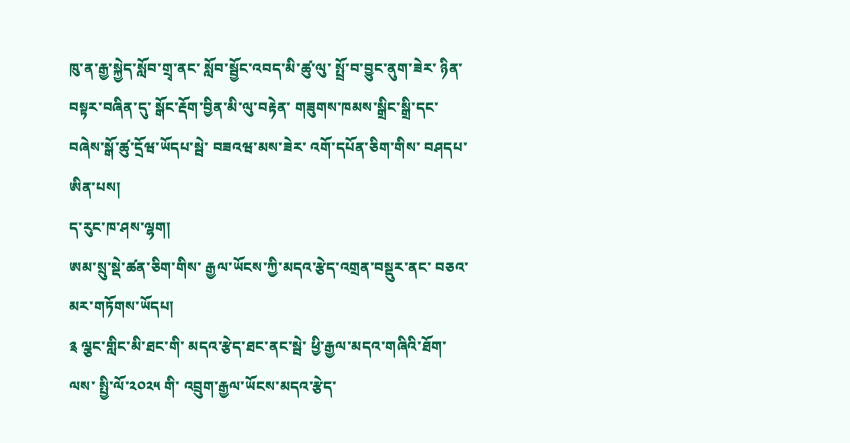ཁུ་ན་རྒྱ་སྐྱེད་སློབ་གྲྭ་ནང་ སློབ་སྦྱོང་འབད་མི་ཚུ་ལུ་ སྤྲོ་བ་བྱུང་ནུག་ཟེར་ ཉིན་བསྟར་བཞིན་དུ་ སྒོང་རྡོག་བྱིན་མི་ལུ་བརྟེན་ གཟུགས་ཁམས་སྒྲིང་སྒྲི་དང་ བཞེས་སྒོ་ཚུ་དྲོཝ་ཡོདཔ་སྦེ་ བཟའཝ་མས་ཟེར་ འགོ་དཔོན་ཅིག་གིས་ བཤདཔ་ཨིན་པས།
ད་རུང་ཁ་ཤས་ལྷག།
ཨམ་སྲུ་སྡེ་ཚན་ཅིག་གིས་ རྒྱལ་ཡོངས་ཀྱི་མདའ་རྩེད་འགྲན་བསྡུར་ནང་ བཅའ་མར་གཏོགས་ཡོདཔ།
༉ ལྕང་གླིང་མི་ཐང་གི་ མདའ་རྩེད་ཐང་ནང་སྦེ་ ཕྱི་རྒྱལ་མདའ་གཞིའི་ཐོག་ལས་ སྤྱི་ལོ་༢༠༢༥ གི་ འབྲུག་རྒྱལ་ཡོངས་མདའ་རྩེད་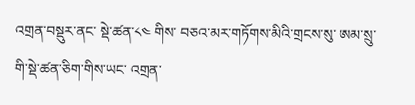འགྲན་བསྡུར་ནང་ སྡེ་ཚན་༨༤ གིས་ བཅའ་མར་གཏོགས་མིའི་གྲངས་སུ་ ཨམ་སྲུ་གི་སྡེ་ཚན་ཅིག་གིས་ཡང་ འགྲན་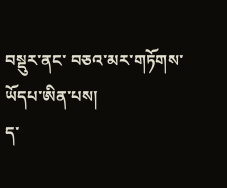བསྡུར་ནང་ བཅའ་མར་གཏོགས་ཡོདཔ་ཨིན་པས།
ད་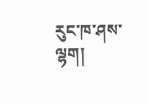རུང་ཁ་ཤས་ལྷག།